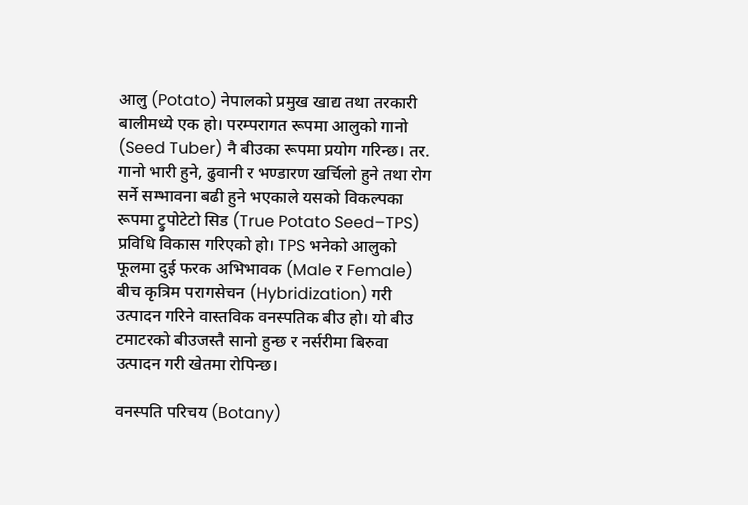आलु (Potato) नेपालको प्रमुख खाद्य तथा तरकारी बालीमध्ये एक हो। परम्परागत रूपमा आलुको गानो (Seed Tuber) नै बीउका रूपमा प्रयोग गरिन्छ। तर. गानो भारी हुने, ढुवानी र भण्डारण खर्चिलो हुने तथा रोग सर्ने सम्भावना बढी हुने भएकाले यसको विकल्पका रूपमा ट्रुपोटेटो सिड (True Potato Seed–TPS) प्रविधि विकास गरिएको हो। TPS भनेको आलुको फूलमा दुई फरक अभिभावक (Male र Female) बीच कृत्रिम परागसेचन (Hybridization) गरी उत्पादन गरिने वास्तविक वनस्पतिक बीउ हो। यो बीउ टमाटरको बीउजस्तै सानो हुन्छ र नर्सरीमा बिरुवा उत्पादन गरी खेतमा रोपिन्छ।

वनस्पति परिचय (Botany)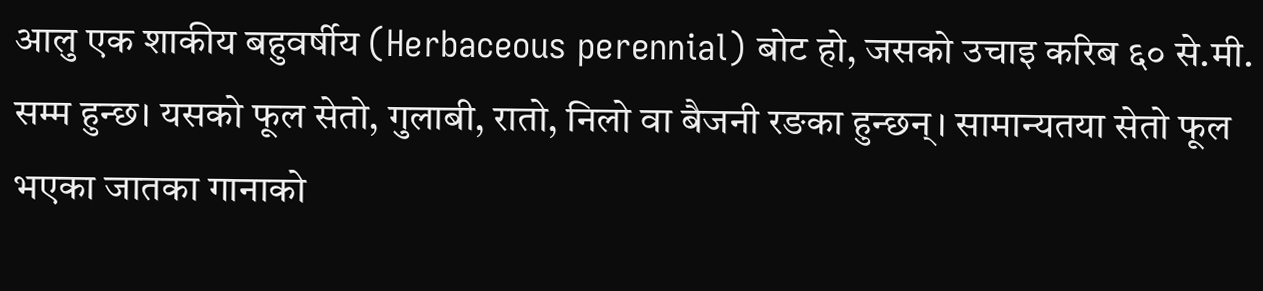आलु एक शाकीय बहुवर्षीय (Herbaceous perennial) बोट हो, जसको उचाइ करिब ६० से.मी. सम्म हुन्छ। यसको फूल सेतो, गुलाबी, रातो, निलो वा बैजनी रङका हुन्छन्। सामान्यतया सेतो फूल भएका जातका गानाको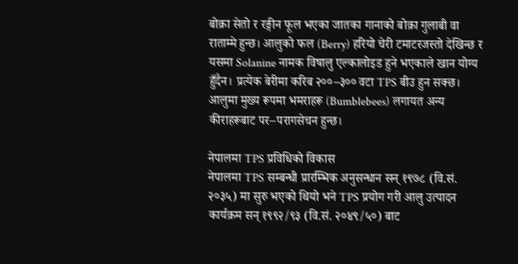बोक्रा सेतो र रङ्गीन फूल भएका जातका गानाको बोक्रा गुलाबी वा राताम्मे हुन्छ। आलुको फल (Berry) हरियो चेरी टमाटरजस्तो देखिन्छ र यसमा Solanine नामक विषालु एल्कालोइड हुने भएकाले खान योग्य हुँदैन। प्रत्येक बेरीमा करिब २००–३०० वटा TPS बीउ हुन सक्छ। आलुमा मुख्य रूपमा भमराहरू (Bumblebees) लगायत अन्य कीराहरूबाट पर–परागसेचन हुन्छ।

नेपालमा TPS प्रविधिको विकास
नेपालमा TPS सम्बन्धी प्रारम्भिक अनुसन्धान सन् १९७८ (वि.सं. २०३५) मा सुरु भएको थियो भने TPS प्रयोग गरी आलु उत्पादन कार्यक्रम सन् १९९२/९३ (वि.सं. २०४९/५०) बाट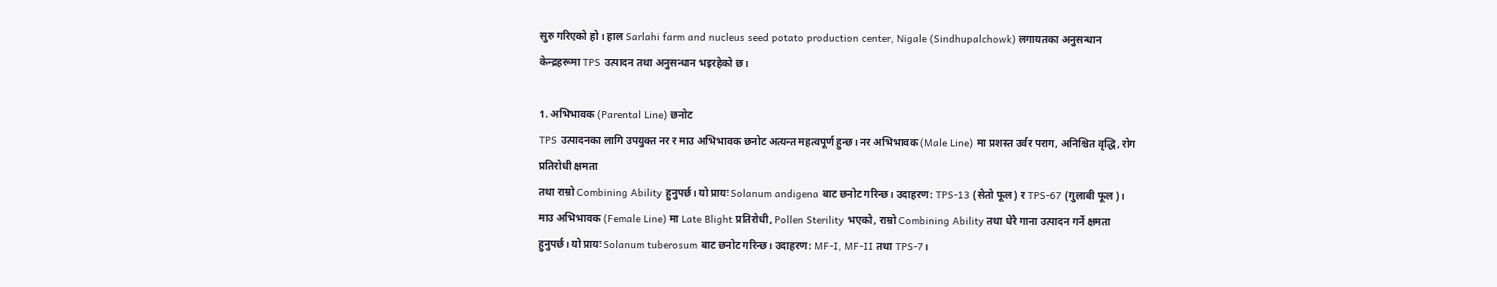सुरु गरिएको हो। हाल Sarlahi farm and nucleus seed potato production center, Nigale (Sindhupalchowk) लगायतका अनुसन्धान केन्द्रहरूमा TPS उत्पादन तथा अनुसन्धान भइरहेको छ।

1. अभिभावक (Parental Line) छनोट
TPS उत्पादनका लागि उपयुक्त नर र माउ अभिभावक छनोट अत्यन्त महत्वपूर्ण हुन्छ। नर अभिभावक (Male Line) मा प्रशस्त उर्वर पराग, अनिश्चित वृद्धि, रोग प्रतिरोधी क्षमता
तथा राम्रो Combining Ability हुनुपर्छ। यो प्रायः Solanum andigena बाट छनोट गरिन्छ। उदाहरण: TPS-13 (सेतो फूल) र TPS-67 (गुलाबी फूल)। माउ अभिभावक (Female Line) मा Late Blight प्रतिरोधी, Pollen Sterility भएको, राम्रो Combining Ability तथा धेरै गाना उत्पादन गर्ने क्षमता हुनुपर्छ। यो प्रायः Solanum tuberosum बाट छनोट गरिन्छ। उदाहरण: MF-I, MF-II तथा TPS-7।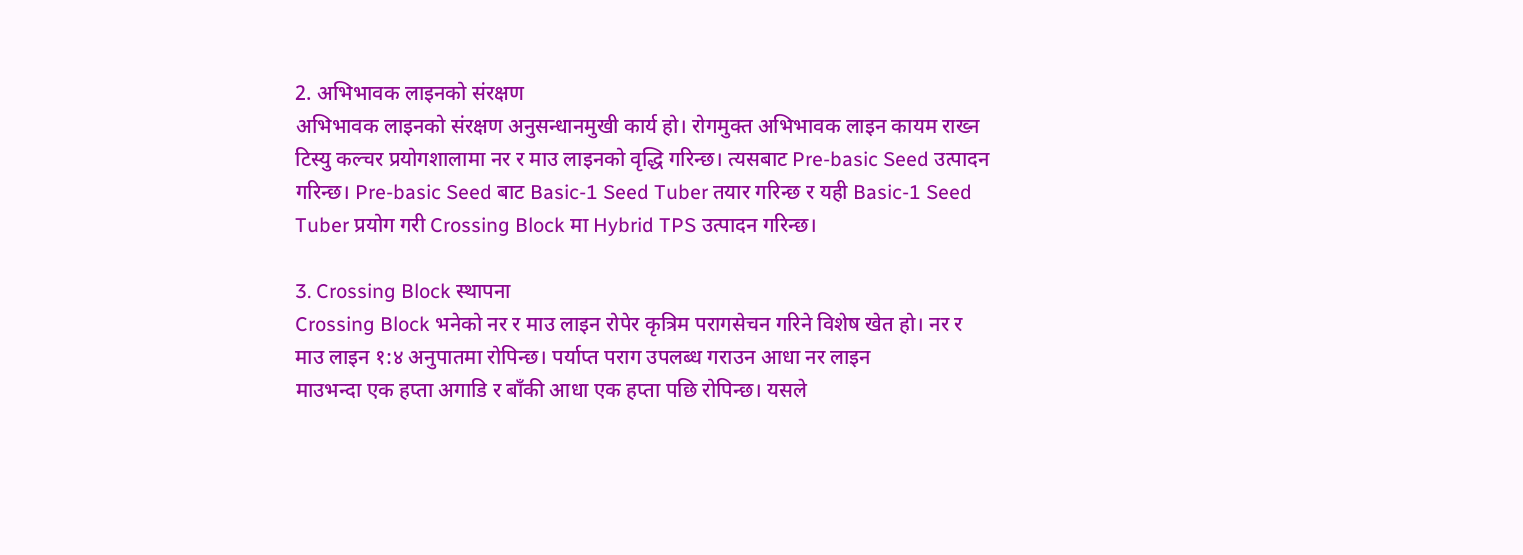2. अभिभावक लाइनको संरक्षण
अभिभावक लाइनको संरक्षण अनुसन्धानमुखी कार्य हो। रोगमुक्त अभिभावक लाइन कायम राख्न टिस्यु कल्चर प्रयोगशालामा नर र माउ लाइनको वृद्धि गरिन्छ। त्यसबाट Pre-basic Seed उत्पादन गरिन्छ। Pre-basic Seed बाट Basic-1 Seed Tuber तयार गरिन्छ र यही Basic-1 Seed Tuber प्रयोग गरी Crossing Block मा Hybrid TPS उत्पादन गरिन्छ।

3. Crossing Block स्थापना
Crossing Block भनेको नर र माउ लाइन रोपेर कृत्रिम परागसेचन गरिने विशेष खेत हो। नर र माउ लाइन १:४ अनुपातमा रोपिन्छ। पर्याप्त पराग उपलब्ध गराउन आधा नर लाइन
माउभन्दा एक हप्ता अगाडि र बाँकी आधा एक हप्ता पछि रोपिन्छ। यसले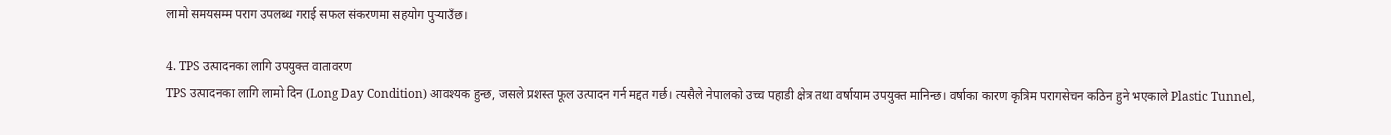लामो समयसम्म पराग उपलब्ध गराई सफल संकरणमा सहयोग पुर्‍याउँछ।

4. TPS उत्पादनका लागि उपयुक्त वातावरण
TPS उत्पादनका लागि लामो दिन (Long Day Condition) आवश्यक हुन्छ, जसले प्रशस्त फूल उत्पादन गर्न मद्दत गर्छ। त्यसैले नेपालको उच्च पहाडी क्षेत्र तथा वर्षायाम उपयुक्त मानिन्छ। वर्षाका कारण कृत्रिम परागसेचन कठिन हुने भएकाले Plastic Tunnel,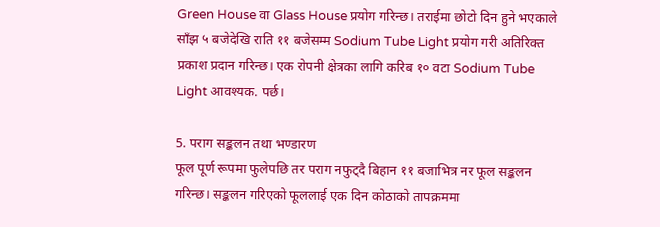Green House वा Glass House प्रयोग गरिन्छ। तराईमा छोटो दिन हुने भएकाले साँझ ५ बजेदेखि राति ११ बजेसम्म Sodium Tube Light प्रयोग गरी अतिरिक्त प्रकाश प्रदान गरिन्छ। एक रोपनी क्षेत्रका लागि करिब १० वटा Sodium Tube Light आवश्यक. पर्छ।

5. पराग सङ्कलन तथा भण्डारण
फूल पूर्ण रूपमा फुलेपछि तर पराग नफुट्दै बिहान ११ बजाभित्र नर फूल सङ्कलन गरिन्छ। सङ्कलन गरिएको फूललाई एक दिन कोठाको तापक्रममा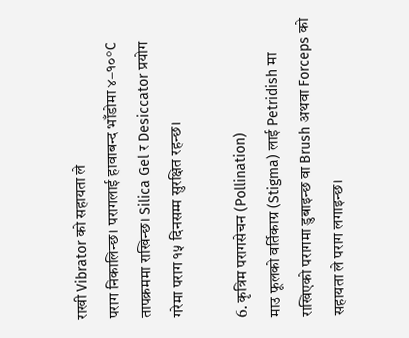राखी Vibrator को सहायता ले
पराग निकालिन्छ। परागलाई हावाबन्द भाँडोमा ४–१०°C तापक्रममा राखिन्छ। Silica Gel र Desiccator प्रयोग गरेमा पराग १५ दिनसम्म सुरक्षित रहन्छ।

6. कृत्रिम परागसेचन (Pollination)
माउ फूलको वर्तिकाग्र (Stigma) लाई Petridish मा राखिएको परागमा डुबाइन्छ वा Brush अथवा Forceps को सहायता ले पराग लगाइन्छ।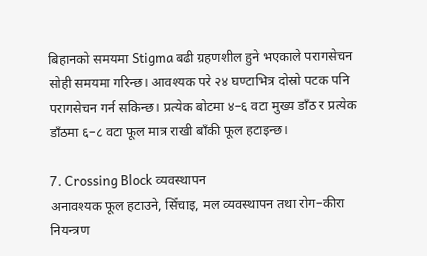बिहानको समयमा Stigma बढी ग्रहणशील हुने भएकाले परागसेचन सोही समयमा गरिन्छ। आवश्यक परे २४ घण्टाभित्र दोस्रो पटक पनि परागसेचन गर्न सकिन्छ। प्रत्येक बोटमा ४–६ वटा मुख्य डाँठ र प्रत्येक डाँठमा ६–८ वटा फूल मात्र राखी बाँकी फूल हटाइन्छ।

7. Crossing Block व्यवस्थापन
अनावश्यक फूल हटाउने, सिँचाइ, मल व्यवस्थापन तथा रोग–कीरा नियन्त्रण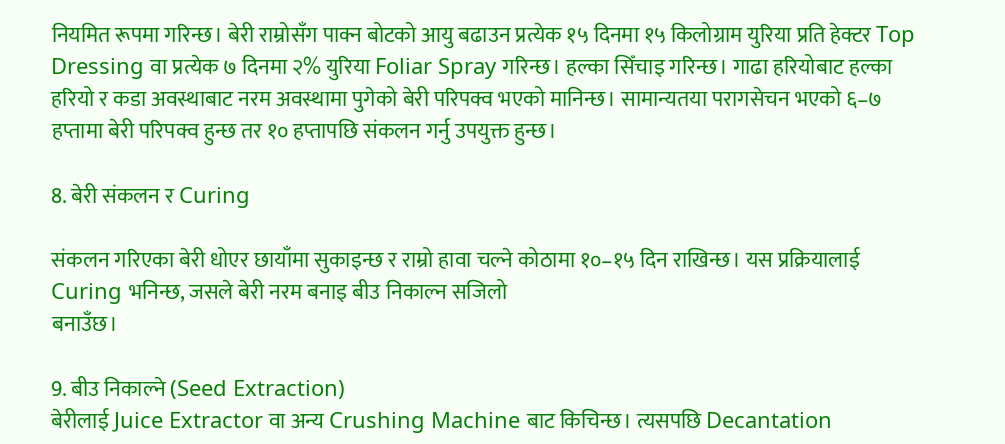नियमित रूपमा गरिन्छ। बेरी राम्रोसँग पाक्न बोटको आयु बढाउन प्रत्येक १५ दिनमा १५ किलोग्राम युरिया प्रति हेक्टर Top Dressing वा प्रत्येक ७ दिनमा २% युरिया Foliar Spray गरिन्छ। हल्का सिँचाइ गरिन्छ। गाढा हरियोबाट हल्का हरियो र कडा अवस्थाबाट नरम अवस्थामा पुगेको बेरी परिपक्व भएको मानिन्छ। सामान्यतया परागसेचन भएको ६–७ हप्तामा बेरी परिपक्व हुन्छ तर १० हप्तापछि संकलन गर्नु उपयुक्त हुन्छ।

8. बेरी संकलन र Curing

संकलन गरिएका बेरी धोएर छायाँमा सुकाइन्छ र राम्रो हावा चल्ने कोठामा १०–१५ दिन राखिन्छ। यस प्रक्रियालाई Curing भनिन्छ, जसले बेरी नरम बनाइ बीउ निकाल्न सजिलो
बनाउँछ।

9. बीउ निकाल्ने (Seed Extraction)
बेरीलाई Juice Extractor वा अन्य Crushing Machine बाट किचिन्छ। त्यसपछि Decantation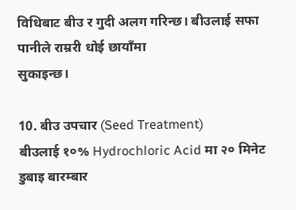विधिबाट बीउ र गुदी अलग गरिन्छ। बीउलाई सफा पानीले राम्ररी धोई छायाँमा
सुकाइन्छ।

10. बीउ उपचार (Seed Treatment)
बीउलाई १०% Hydrochloric Acid मा २० मिनेट डुबाइ बारम्बार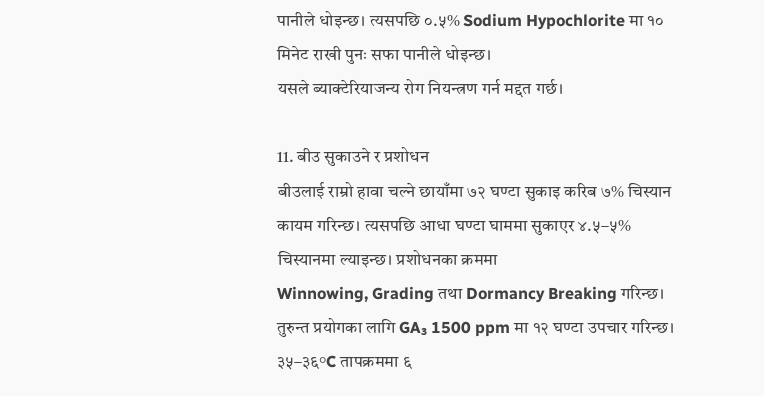पानीले धोइन्छ। त्यसपछि ०.५% Sodium Hypochlorite मा १० मिनेट राखी पुनः सफा पानीले धोइन्छ।
यसले ब्याक्टेरियाजन्य रोग नियन्त्रण गर्न मद्दत गर्छ।

11. बीउ सुकाउने र प्रशोधन
बीउलाई राम्रो हावा चल्ने छायाँमा ७२ घण्टा सुकाइ करिब ७% चिस्यान कायम गरिन्छ। त्यसपछि आधा घण्टा घाममा सुकाएर ४.५–५% चिस्यानमा ल्याइन्छ। प्रशोधनका क्रममा
Winnowing, Grading तथा Dormancy Breaking गरिन्छ। तुरुन्त प्रयोगका लागि GA₃ 1500 ppm मा १२ घण्टा उपचार गरिन्छ। ३५–३६°C तापक्रममा ६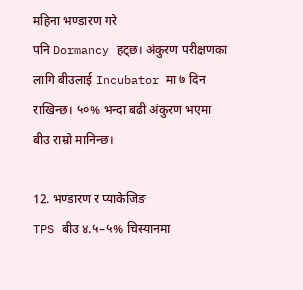महिना भण्डारण गरे
पनि Dormancy हट्छ। अंकुरण परीक्षणका लागि बीउलाई Incubator मा ७ दिन राखिन्छ। ५०% भन्दा बढी अंकुरण भएमा बीउ राम्रो मानिन्छ।

12. भण्डारण र प्याकेजिङ
TPS बीउ ४.५–५% चिस्यानमा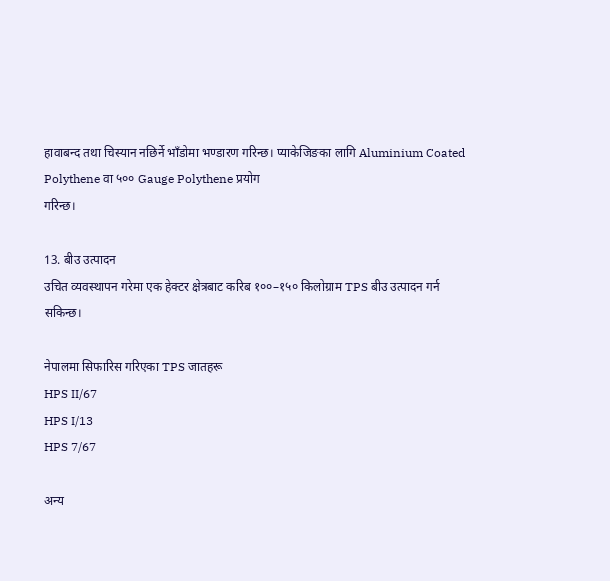हावाबन्द तथा चिस्यान नछिर्ने भाँडोमा भण्डारण गरिन्छ। प्याकेजिङका लागि Aluminium Coated Polythene वा ५०० Gauge Polythene प्रयोग
गरिन्छ।

13. बीउ उत्पादन
उचित व्यवस्थापन गरेमा एक हेक्टर क्षेत्रबाट करिब १००–१५० किलोग्राम TPS बीउ उत्पादन गर्न सकिन्छ।

नेपालमा सिफारिस गरिएका TPS जातहरू
HPS II/67
HPS I/13
HPS 7/67

अन्य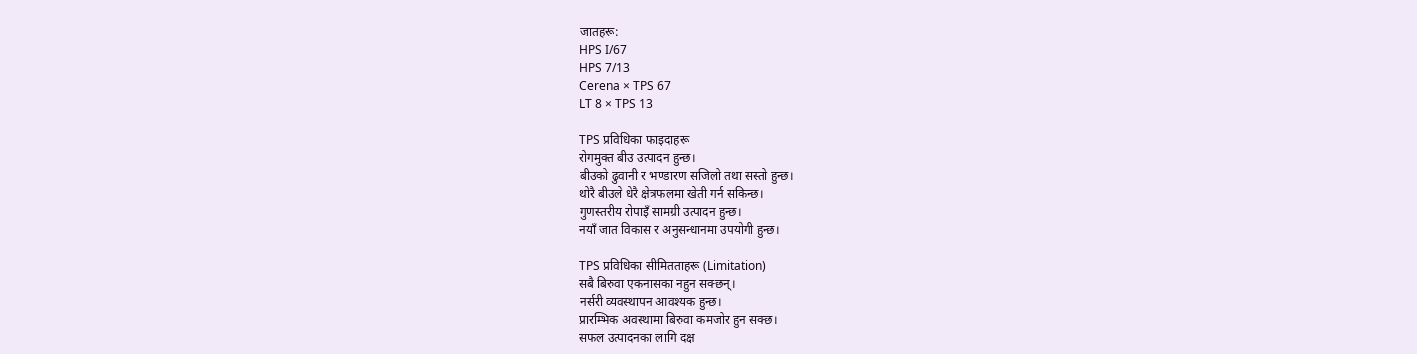जातहरू:
HPS I/67
HPS 7/13
Cerena × TPS 67
LT 8 × TPS 13

TPS प्रविधिका फाइदाहरू
रोगमुक्त बीउ उत्पादन हुन्छ।
बीउको ढुवानी र भण्डारण सजिलो तथा सस्तो हुन्छ।
थोरै बीउले धेरै क्षेत्रफलमा खेती गर्न सकिन्छ।
गुणस्तरीय रोपाइँ सामग्री उत्पादन हुन्छ।
नयाँ जात विकास र अनुसन्धानमा उपयोगी हुन्छ।

TPS प्रविधिका सीमितताहरू (Limitation)
सबै बिरुवा एकनासका नहुन सक्छन्।
नर्सरी व्यवस्थापन आवश्यक हुन्छ।
प्रारम्भिक अवस्थामा बिरुवा कमजोर हुन सक्छ।
सफल उत्पादनका लागि दक्ष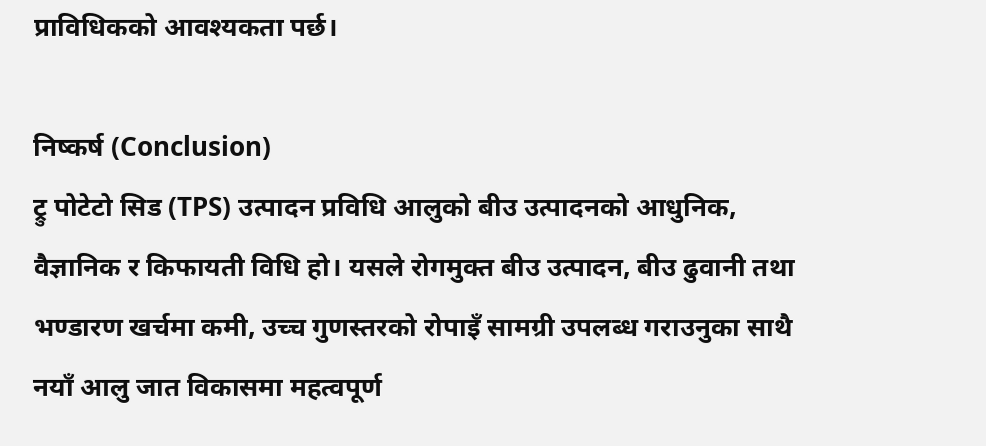प्राविधिकको आवश्यकता पर्छ।

निष्कर्ष (Conclusion)
ट्रु पोटेटो सिड (TPS) उत्पादन प्रविधि आलुको बीउ उत्पादनको आधुनिक, वैज्ञानिक र किफायती विधि हो। यसले रोगमुक्त बीउ उत्पादन, बीउ ढुवानी तथा भण्डारण खर्चमा कमी, उच्च गुणस्तरको रोपाइँ सामग्री उपलब्ध गराउनुका साथै नयाँ आलु जात विकासमा महत्वपूर्ण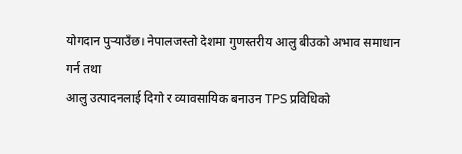योगदान पुर्‍याउँछ। नेपालजस्तो देशमा गुणस्तरीय आलु बीउको अभाव समाधान गर्न तथा
आलु उत्पादनलाई दिगो र व्यावसायिक बनाउन TPS प्रविधिको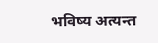भविष्य अत्यन्त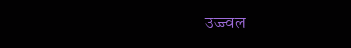उज्ज्वल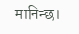मानिन्छ।